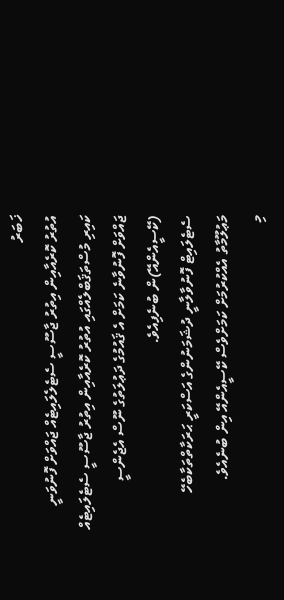ޚަބަރު
އުތުރު ކޮރެއާއިން އިތުރު ޖާސޫސީ ސެޓެލެލައިޓެއް ޖައްވަށް ފޮނުވަނީ
ކައިރި މުސްތަޤަބްލެއްގައި އުތުރު ކޮރެއާއިން އިތުރު ޖާސޫސީ ސެޓެލައިޓެއް ޖައްވަށް ފޮނުވާނެ ކަމަށް އެ ޤައުމުގެ ދަޢުލަތުގެ ނޫސް އެޖެންސީ (ކޭސީއެންއޭ)ން ބުނެފިއެވެ.
ސެޓެލައިޓް ފޮނުވާލާނީ ދުޝަމަނުންގެ އަސްކަރީ ޙަރަކާތްތަކާބެހޭ މަޢުލޫމާތު އެއްކުރުމަށް ކަމަށްވެސް ކޭސީއެންއޭ އިން ބުނެއެވެ.
މި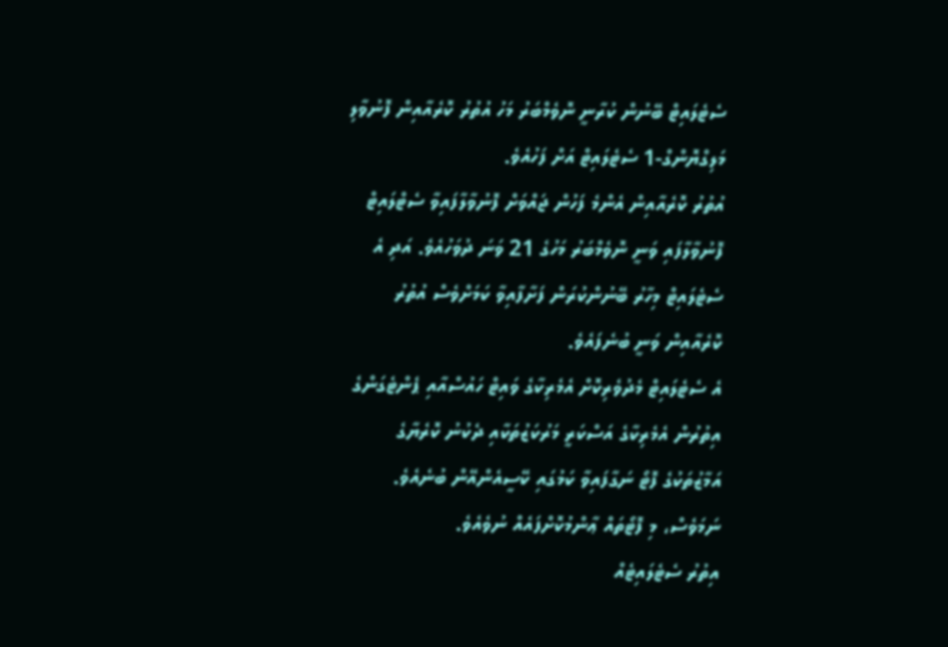ސެޓެލައިޓް ބޭނުން ކުރާނީ ނޮވެމްބަރު މަހު އުތުރު ކޮރެއާއިން ފޮނުވާލި މަލިގްޔޮންގް-1 ސެޓެލައިޓް އަށް ފަހުއެވެ.
އުތުރު ކޮރެއާއިން އެންމެ ފަހުން ޖައްވަށް ފޮނުވާލާފައިވާ ސެޓްލައިޓް ފޮނުވާލާފައި ވަނީ ނޮވެމްބަރު މަހުގެ 21 ވަނަ ދުވަހުއެވެ. އަދި އެ ސެޓެލައިޓް މިހާރު ބޭނުންކުރަން ފަށާފާއިވާ ކަމަށްވެސް އުތުރު ކޮރެއާއިން ވަނީ ބުނެފައެވެ.
އެ ސެޓެލައިޓް މެދުވެރިކޮށް އެމެރިކާގެ ވައިޓް ހައުސްއާއި ޕެންޓެގަންގެ އިތުރުން އެމެރިކާގެ އަސްކަރީ މަރުކަޒުތަކާއި ދެކުނު ކޮރެޔާގެ އަމާޒުތަކުގެ ފޮޓޯ ނަގާފައިވާ ކަމުގައި ކޭސީއެންއޭން ބުނެއެވެ. ނަމަވެސް، މި ފޮޓޯތައް ޢާންމުކޮށްފައެއް ނުވެއެވެ.
އިތުރު ސެޓެލައިޓެއް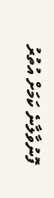ފޮނުވާލާނެ ކަމަށް އުތުރު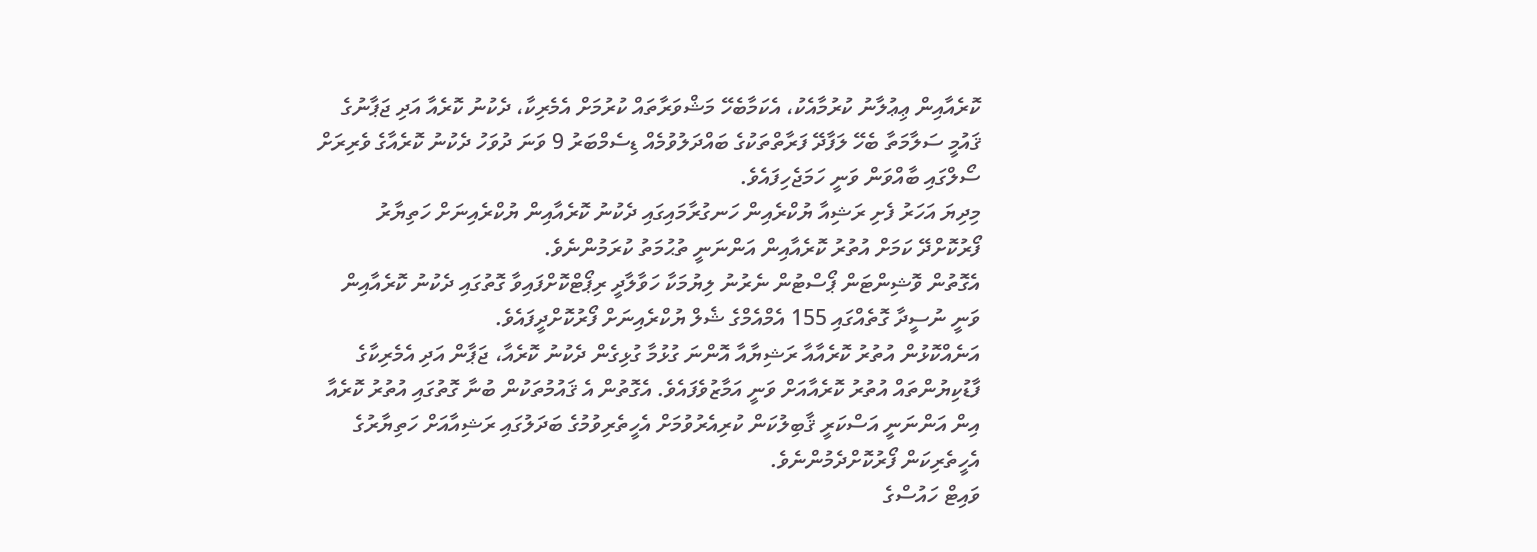ކޮރެއާއިން ޢިޢުލާނު ކުރުމާއެކު، އެކަމާބެހޭ މަޝްވަރާތައް ކުރުމަށް އެމެރިކާ، ދެކުނު ކޮރެއާ އަދި ޖަޕާނުގެ ޤައުމީ ސަލާމަތާ ބެހޭ ލަފާދޭ ފަރާތްތަކުގެ ބައްދަލުވުމެއް ޑިސެމްބަރު 9 ވަނަ ދުވަހު ދެކުނު ކޮރެއާގެ ވެރިރަށް ސޯލްގައި ބާއްވަން ވަނީ ހަމަޖެހިފައެވެ.
މިދިޔަ އަހަރު ފެށި ރަޝިއާ ޔުކްރެއިން ހަނގުރާމައިގައި ދެކުނު ކޮރެއާއިން ޔުކްރެއިނަށް ހަތިޔާރު ފޯރުކޮށްދޭ ކަމަށް އުތުރު ކޮރެއާއިން އަންނަނީ ތުޙުމަތު ކުރަމުންނެވެ.
އެގޮތުން ވޮޝިންޓަން ޕޯސްޓުން ނެރުނު ލިޔުމަކާ ހަވާލާދީ ރިޕޯޓްކޮށްފައިވާ ގޮތުގައި ދެކުނު ކޮރެއާއިން ވަނީ ނުސީދާ ގޮތެއްގައި 155 އެމްއެމްގެ ޝެލް ޔުކްރެއިނަށް ފޯރުކޮށްދީފައެވެ.
އަނެއްކޮޅުން އުތުރު ކޮރެއާއާ ރަޝިޔާއާ އޮންނަ ގުޅުމާ ގުޅިގެން ދެކުނު ކޮރެއާ، ޖަޕާން އަދި އެމެރިކާގެ ފާޑުކިޔުންތައް އުތުރު ކޮރެއާއަށް ވަނީ އަމާޒުވެފައެވެ. އެގޮތުން އެ ޤައުމުތަކުން ބުނާ ގޮތުގައި އުތުރު ކޮރެއާ އިން އަންނަނީ އަސްކަރީ ޤާބިލުކަން ކުރިއެރުވުމަށް އެހީތެރިވުމުގެ ބަދަލުގައި ރަޝިއާއަށް ހަތިޔާރުގެ އެހީތެރިކަން ފޯރުކޮށްދެމުންނެވެ.
ވައިޓް ހައުސްގެ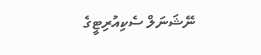ނޭޝަނަލް ސެކިއުރިޓީގެ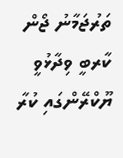ތަރުޖަމާނު ޖޯން ކާރބީ ވިދާޅުވީ ޔޫކްރޭންގައި ކުރާ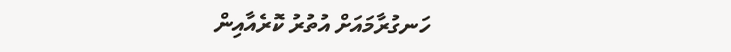ހަނގުރާމައަށް އުތުރު ކޮރެއާއިން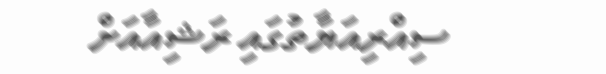ސިއްރިއަޔާތުގައި ރަޝިއާއަށް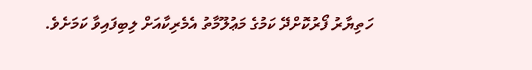ހަތިޔާރު ފޯރުކޮށްދޭ ކަމުގެ މަޢުލޫމާތު އެމެރިކާއަށް ލިބިފައިވާ ކަމަށެވެ.